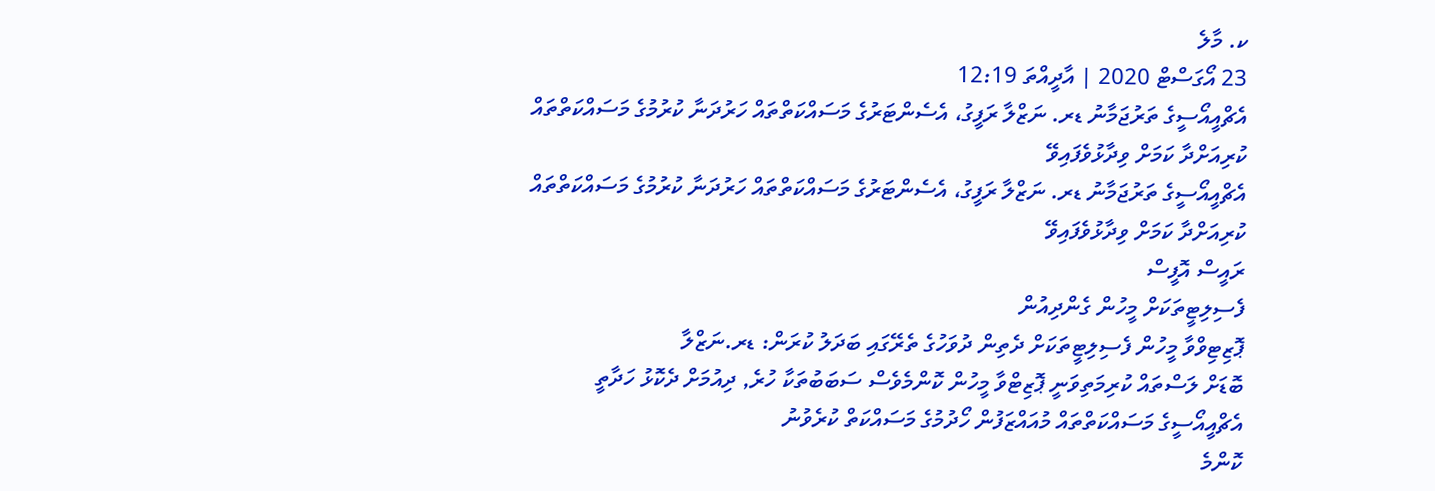ކ. މާލެ
23 އޯގަސްޓް 2020 | އާދީއްތަ 12:19
އެޗްއީއޯސީގެ ތަރުޖަމާނު ޑރ. ނަޒްލާ ރަފީގު، އެސެންޓަރުގެ މަސައްކަތްތައް ހަރުދަނާ ކުރުމުގެ މަސައްކަތްތައް ކުރިއަށްދާ ކަމަށް ވިދާޅުވެފައިވޭ
އެޗްއީއޯސީގެ ތަރުޖަމާނު ޑރ. ނަޒްލާ ރަފީގު، އެސެންޓަރުގެ މަސައްކަތްތައް ހަރުދަނާ ކުރުމުގެ މަސައްކަތްތައް ކުރިއަށްދާ ކަމަށް ވިދާޅުވެފައިވޭ
ރައީސް އޮފީސް
ފެސިލިޓީތަކަށް މީހުން ގެންދިއުން
ޕޮޒިޓިވްވާ މީހުން ފެސިލިޓީތަކަށް ދެތިން ދުވަހުގެ ތެރޭގައި ބަދަލު ކުރަން: ޑރ.ނަޒްލާ
ބޮޑަށް ލަސްތައް ކުރިމަތިވަނީ ޕޮޒިޓްވާ މީހުން ކޮންމެވެސް ސަބަބުތަކާ ހުރެ, ދިއުމަށް ދެކޮޅު ހަދާތީ
އެޗްއީއޯސީގެ މަސައްކަތްތައް މުއައްޒަފުން ހޯދުމުގެ މަސައްކަތް ކުރެވުނު
ކޮންމެ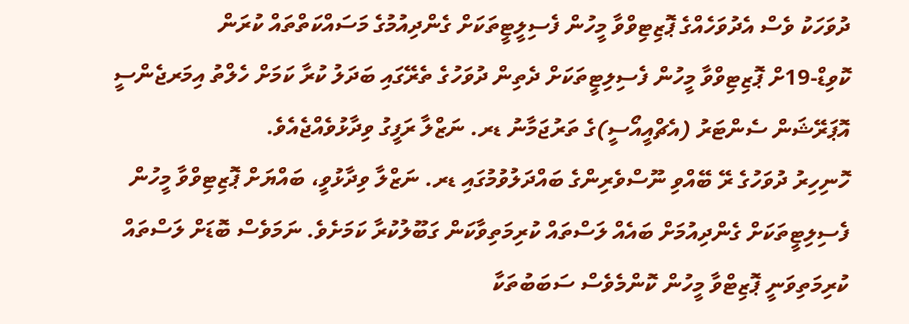ދުވަހަކު ވެސް އެދުވަހެއްގެ ޕޮޒިޓިވްވާ މީހުން ފެސިލީޓީތަކަށް ގެންދިއުމުގެ މަސައްކަތްތައް ކުރަން
ކޮވިޑް-19ށް ޕޮޒިޓިވްވާ މީހުން ފެސިލިޓީތަކަށް ދެތިން ދުވަހުގެ ތެރޭގައި ބަދަލު ކުރާ ކަމަށް ހެލްތު އިމަރޖެންސީ އޮޕަރޭޝަން ސެންޓަރު (އެޗްއީއޯސީ)ގެ ތަރުޖަމާނު ޑރ. ނަޒްލާ ރަފީގު ވިދާޅުވެއްޖެއެވެ.
ހޮނިހިރު ދުވަހުގެ ރޭ ބޭއްވި ނޫސްވެރިންގެ ބައްދަލުވުމުގައި ޑރ. ނަޒްލާ ވިދާޅުވީ، ބައްޔަށް ޕޮޒިޓިވްވާ މީހުން ފެސިލިޓީތަކަށް ގެންދިއުމަށް ބައެއް ލަސްތައް ކުރިމަތިވާކަން ގަބޫލުކުރާ ކަމަށެވެ. ނަމަވެސް ބޮޑަށް ލަސްތައް ކުރިމަތިވަނީ ޕޮޒިޓްވާ މީހުން ކޮންމެވެސް ސަބަބުތަކާ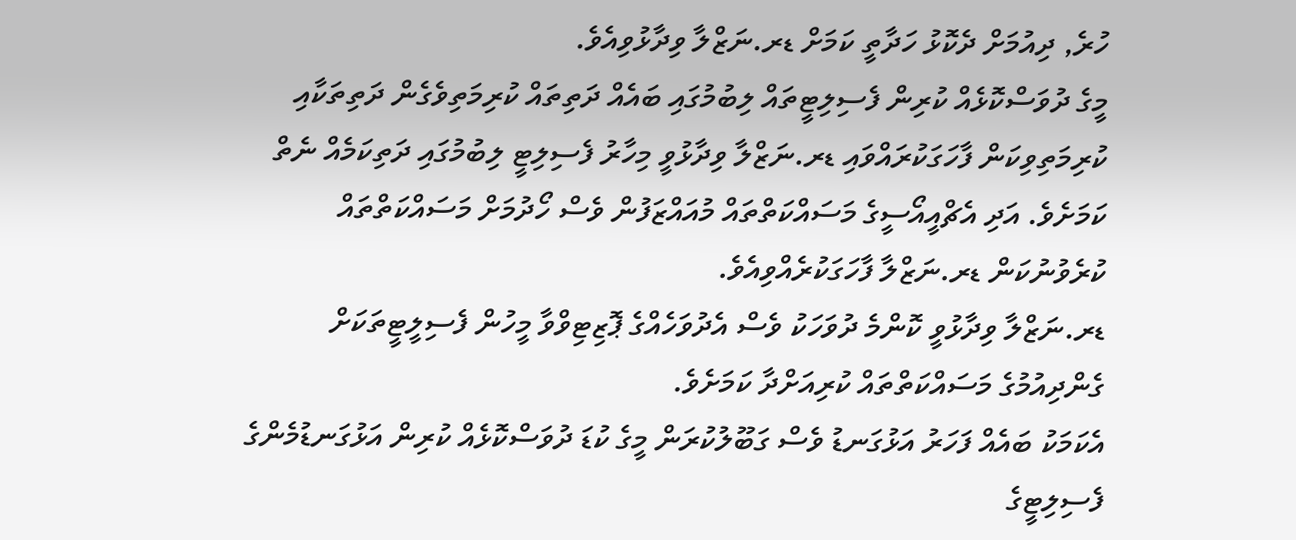ހުރެ, ދިއުމަށް ދެކޮޅު ހަދާތީ ކަމަށް ޑރ.ނަޒްލާ ވިދާޅުވިއެވެ.
މީގެ ދުވަސްކޮޅެއް ކުރިން ފެސިލިޓީތައް ލިބުމުގައި ބައެއް ދަތިތައް ކުރިމަތިވެގެން ދަތިތަކާއި ކުރިމަތިވިކަން ފާހަގަކުރައްވައި ޑރ.ނަޒްލާ ވިދާޅުވީ މިހާރު ފެސިލިޓީ ލިބުމުގައި ދަތިކަމެއް ނެތް ކަމަށެވެ. އަދި އެޗްއީއޯސީގެ މަސައްކަތްތައް މުއައްޒަފުން ވެސް ހޯދުމަށް މަސައްކަތްތައް ކުރެވުނުކަން ޑރ.ނަޒްލާ ފާހަގަކުރެއްވިއެވެ.
ޑރ.ނަޒްލާ ވިދާޅުވީ ކޮންމެ ދުވަހަކު ވެސް އެދުވަހެއްގެ ޕޮޒިޓިވްވާ މީހުން ފެސިލީޓީތަކަށް ގެންދިއުމުގެ މަސައްކަތްތައް ކުރިއަށްދާ ކަމަށެވެ.
އެކަމަކު ބައެއް ފަހަރު އަޅުގަނޑު ވެސް ގަބޫލުކުރަން މީގެ ކުޑަ ދުވަސްކޮޅެއް ކުރިން އަޅުގަނޑުމެންގެ ފެސިލިޓީގެ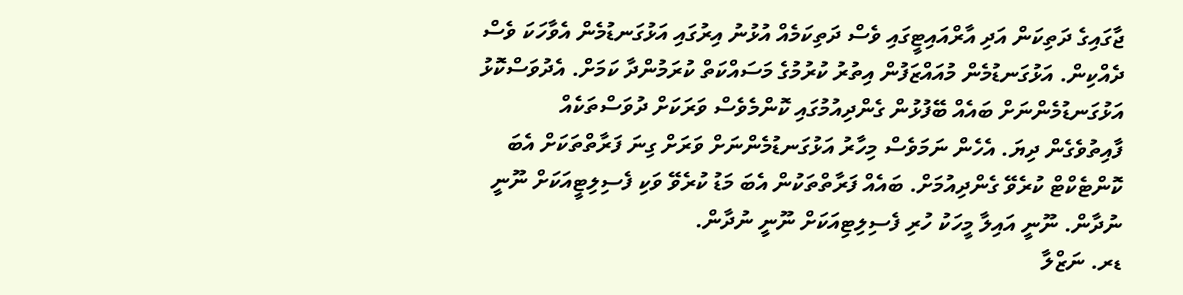ޖާގައިގެ ދަތިކަން އަދި އާރްއައިޓީގައި ވެސް ދަތިކަމެއް އުޅުނު އިރުގައި އަޅުގަނޑުމެން އެވާހަކަ ވެސް ދެއްކިން. އަޅުގަނޑުމެން މުއައްޒަފުން އިތުރު ކުރުމުގެ މަސައްކަތް ކުރަމުންދާ ކަމަށް. އެދުވަސްކޮޅު އަޅުގަނޑުމެންނަށް ބައެއް ބޭފުޅުން ގެންދިއުމުގައި ކޮންމެވެސް ވަރަކަށް ދުވަސްތަކެއް ފާއިތުވެގެން ދިޔަ. އެހެން ނަމަވެސް މިހާރު އަޅުގަނޑުމެންނަށް ވަރަށް ގިނަ ފަރާތްތަކަށް އެބަ ކޮންޓެކްޓް ކުރެވޭ ގެންދިއުމަށް. ބައެއް ފަރާތްތަކުން އެބަ މަޑު ކުރެވޭ ވަކި ފެސިލިޓީއަކަށް ނޫނީ ނުދާން. ނޫނީ އައިލާ މީހަކު ހުރި ފެސިލިޓިއަކަށް ނޫނީ ނުދާން.
ޑރ. ނަޒްލާ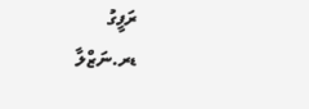ރަފީގު
ޑރ.ނަޒްލާ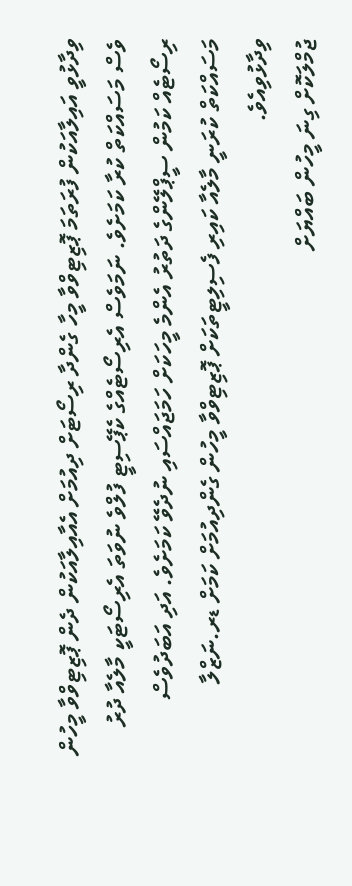ވިދާޅުވީ އައިލާއަކުން ފުރަތަމަ ޕޮޒިޓިވްވާ މީހާ ގެންދާ ރިސޯޓަށް ދިއުމަށް އެއާއިލާއަކުން ދެން ޕޮޒިޓިވްވާ މީހުން ވެސް މަސައްކަތް ކުރާ ކަމަށެވެ. ނަމަވެސް އެރިސޯޓެއްގެ ކެޕޭސިޓީ ފުލްވެ ނުވަތަ އެރިސޯޓަކީ މާލެއާ ދުރު ރިސޯޓެއް ކަމުން ސީޕްލޭންގެ ދަތުރު އެންމެ މީހަކަށް ހަމަޖައްސައި ނުދެވޭ ކަމަށެވެ. އަދި އަބަދުވެސް މަސައްކަތް ކުރަނީ މާލެއާ ކައިރި ފެސިލިޓީތަކަށް ޕޮޒިޓިވްވާ މީހުން ގެންދިއުމަށް ކަމަށް ޑރ.ނަޒްލާ ވިދާޅުވިއެވެ.
ޖުމްލަކޮށް ގިނަ މީހުން ބައްޔަށް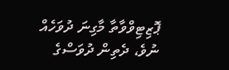ޕޮޒިޓިވްވާތާ މާގިނަ ދުވަހެއް ނުވެ، ދެތިން ދުވަސްގެ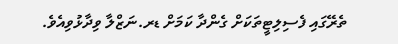ތެރޭގައި ފެސިލިޓީތަކަށް ގެންދާ ކަމަށް ޑރ.ނަޒްލާ ވިދާޅުވިއެވެ.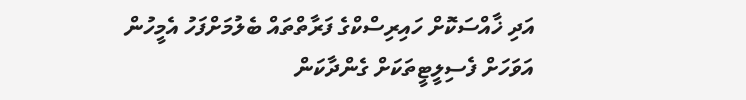އަދި ޚާއްސަކޮށް ހައިރިސްކްގެ ފަރާތްތައް ބެލުމަށްފަހު އެމީހުން އަވަހަށް ފެސިލީޓީތަކަށް ގެންދާކަން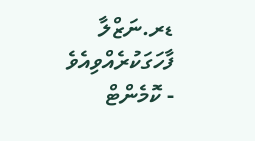ޑރ.ނަޒްލާ ފާހަގަކުރެއްވިއެވެ
- ކޮމެންޓް